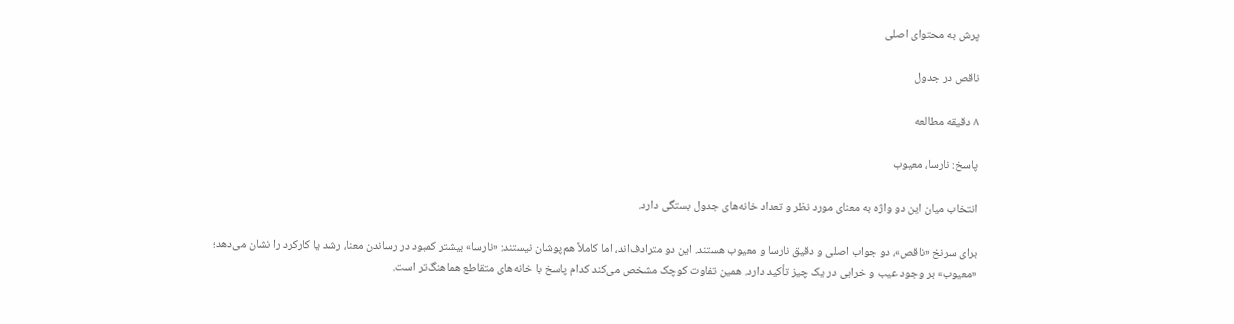پرش به محتوای اصلی

ناقص در جدول

۸ دقیقه مطالعه

پاسخ: نارسا، معیوب

انتخاب میان این دو واژه به معنای مورد نظر و تعداد خانه‌های جدول بستگی دارد.

برای سرنخ «ناقص»، دو جواب اصلی و دقیق نارسا و معیوب هستند. این دو مترادف‌اند، اما کاملاً هم‌پوشان نیستند: «نارسا» بیشتر کمبود در رساندن معنا، رشد یا کارکرد را نشان می‌دهد؛ «معیوب» بر وجود عیب و خرابی در یک چیز تأکید دارد. همین تفاوت کوچک مشخص می‌کند کدام پاسخ با خانه‌های متقاطع هماهنگ‌تر است.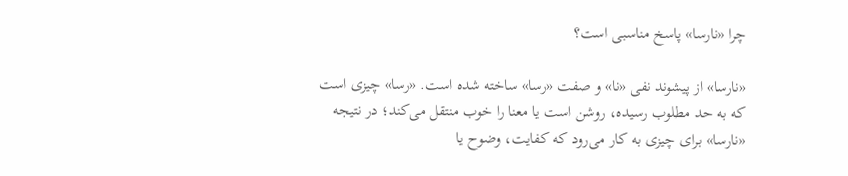چرا «نارسا» پاسخ مناسبی است؟

«نارسا» از پیشوند نفی «نا» و صفت «رسا» ساخته شده است. «رسا» چیزی است که به حد مطلوب رسیده، روشن است یا معنا را خوب منتقل می‌کند؛ در نتیجه «نارسا» برای چیزی به کار می‌رود که کفایت، وضوح یا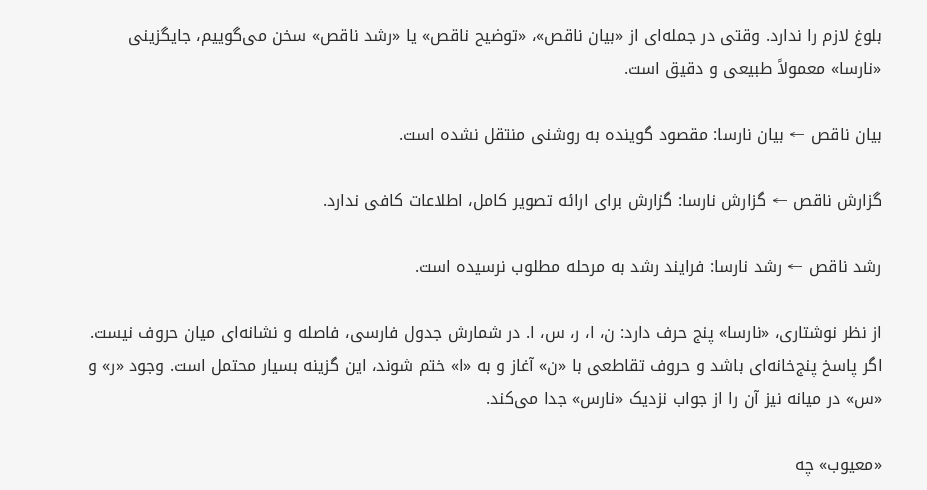بلوغ لازم را ندارد. وقتی در جمله‌ای از «بیان ناقص»، «توضیح ناقص» یا «رشد ناقص» سخن می‌گوییم، جایگزینی «نارسا» معمولاً طبیعی و دقیق است.

بیان ناقص ← بیان نارسا: مقصود گوینده به روشنی منتقل نشده است.

گزارش ناقص ← گزارش نارسا: گزارش برای ارائه تصویر کامل، اطلاعات کافی ندارد.

رشد ناقص ← رشد نارسا: فرایند رشد به مرحله مطلوب نرسیده است.

از نظر نوشتاری، «نارسا» پنج حرف دارد: ن، ا، ر، س، ا. در شمارش جدول فارسی، فاصله و نشانه‌ای میان حروف نیست. اگر پاسخ پنج‌خانه‌ای باشد و حروف تقاطعی با «ن» آغاز و به «ا» ختم شوند، این گزینه بسیار محتمل است. وجود «ر» و «س» در میانه نیز آن را از جواب نزدیک «نارس» جدا می‌کند.

«معیوب» چه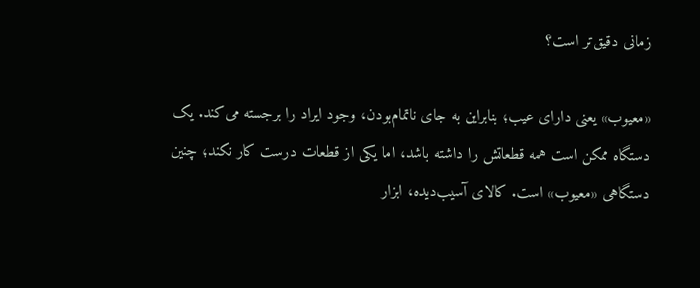زمانی دقیق‌تر است؟

«معیوب» یعنی دارای عیب؛ بنابراین به جای ناتمام‌بودن، وجود ایراد را برجسته می‌کند. یک دستگاه ممکن است همه قطعاتش را داشته باشد، اما یکی از قطعات درست کار نکند؛ چنین دستگاهی «معیوب» است. کالای آسیب‌دیده، ابزار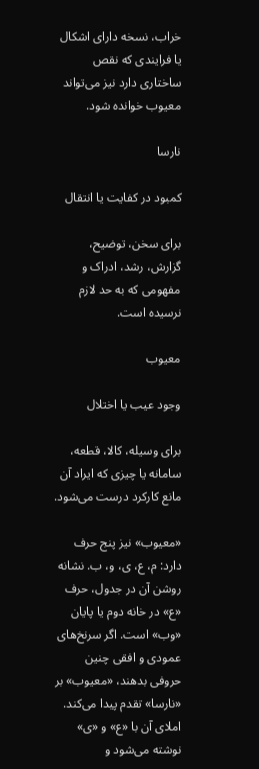خراب، نسخه دارای اشکال یا فرایندی که نقص ساختاری دارد نیز می‌تواند معیوب خوانده شود.

نارسا

کمبود در کفایت یا انتقال

برای سخن، توضیح، گزارش، رشد، ادراک و مفهومی که به حد لازم نرسیده است.

معیوب

وجود عیب یا اختلال

برای وسیله، کالا، قطعه، سامانه یا چیزی که ایراد آن مانع کارکرد درست می‌شود.

«معیوب» نیز پنج حرف دارد: م، ع، ی، و، ب. نشانه روشن آن در جدول، حرف «ع» در خانه دوم یا پایان «وب» است. اگر سرنخ‌های عمودی و افقی چنین حروفی بدهند، «معیوب» بر «نارسا» تقدم پیدا می‌کند. املای آن با «ع» و «ی» نوشته می‌شود و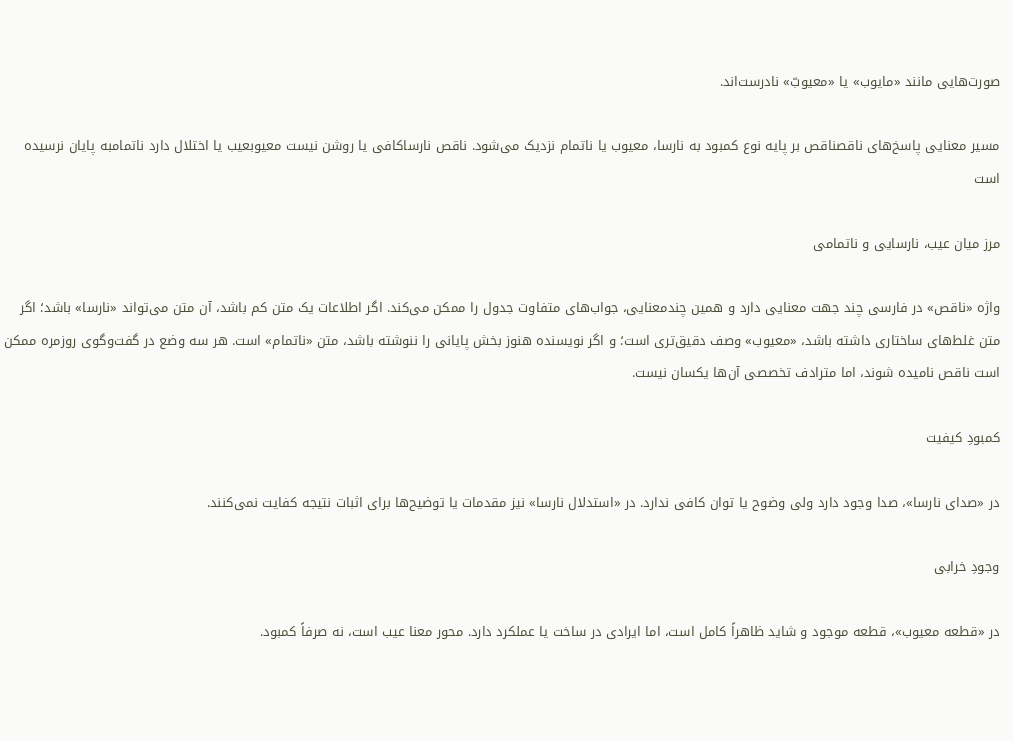صورت‌هایی مانند «مایوب» یا «معیوبّ» نادرست‌اند.

مسیر معنایی پاسخ‌های ناقصناقص بر پایه نوع کمبود به نارسا، معیوب یا ناتمام نزدیک می‌شود. ناقص نارساکافی یا روشن نیست معیوبعیب یا اختلال دارد ناتمامبه پایان نرسیده است

مرز میان عیب، نارسایی و ناتمامی

واژه «ناقص» در فارسی چند جهت معنایی دارد و همین چندمعنایی، جواب‌های متفاوت جدول را ممکن می‌کند. اگر اطلاعات یک متن کم باشد، آن متن می‌تواند «نارسا» باشد؛ اگر متن غلط‌های ساختاری داشته باشد، «معیوب» وصف دقیق‌تری است؛ و اگر نویسنده هنوز بخش پایانی را ننوشته باشد، متن «ناتمام» است. هر سه وضع در گفت‌وگوی روزمره ممکن است ناقص نامیده شوند، اما مترادف تخصصی آن‌ها یکسان نیست.

کمبودِ کیفیت

در «صدای نارسا»، صدا وجود دارد ولی وضوح یا توان کافی ندارد. در «استدلال نارسا» نیز مقدمات یا توضیح‌ها برای اثبات نتیجه کفایت نمی‌کنند.

وجودِ خرابی

در «قطعه معیوب»، قطعه موجود و شاید ظاهراً کامل است، اما ایرادی در ساخت یا عملکرد دارد. محور معنا عیب است، نه صرفاً کمبود.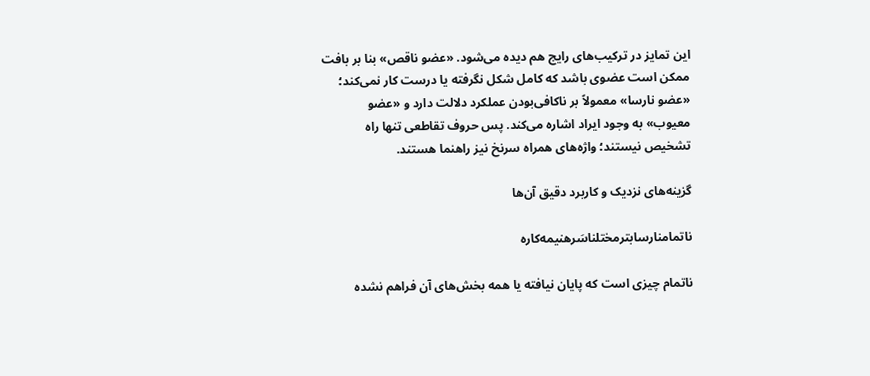این تمایز در ترکیب‌های رایج هم دیده می‌شود. «عضو ناقص» بنا بر بافت ممکن است عضوی باشد که کامل شکل نگرفته یا درست کار نمی‌کند؛ «عضو نارسا» معمولاً بر ناکافی‌بودن عملکرد دلالت دارد و «عضو معیوب» به وجود ایراد اشاره می‌کند. پس حروف تقاطعی تنها راه تشخیص نیستند؛ واژه‌های همراه سرنخ نیز راهنما هستند.

گزینه‌های نزدیک و کاربرد دقیق آن‌ها

ناتمامنارسابترمختلناسَرهنیمه‌کاره

ناتمام چیزی است که پایان نیافته یا همه بخش‌های آن فراهم نشده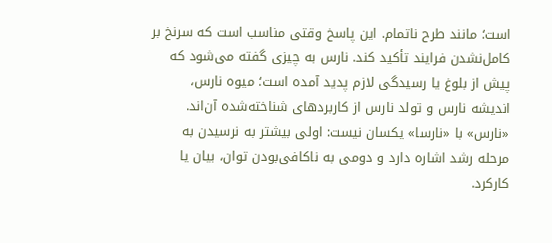است؛ مانند طرح ناتمام. این پاسخ وقتی مناسب است که سرنخ بر کامل‌نشدن فرایند تأکید کند. نارس به چیزی گفته می‌شود که پیش از بلوغ یا رسیدگی لازم پدید آمده است؛ میوه نارس، اندیشه نارس و تولد نارس از کاربردهای شناخته‌شده آن‌اند. «نارس» با «نارسا» یکسان نیست: اولی بیشتر به نرسیدن به مرحله رشد اشاره دارد و دومی به ناکافی‌بودن توان، بیان یا کارکرد.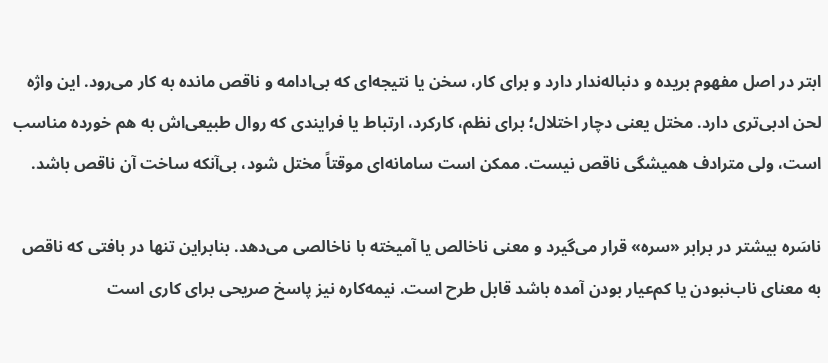ابتر در اصل مفهوم بریده و دنباله‌ندار دارد و برای کار، سخن یا نتیجه‌ای که بی‌ادامه و ناقص مانده به کار می‌رود. این واژه لحن ادبی‌تری دارد. مختل یعنی دچار اختلال؛ برای نظم، کارکرد، ارتباط یا فرایندی که روال طبیعی‌اش به هم خورده مناسب است، ولی مترادف همیشگی ناقص نیست. ممکن است سامانه‌ای موقتاً مختل شود، بی‌آنکه ساخت آن ناقص باشد.

ناسَره بیشتر در برابر «سره» قرار می‌گیرد و معنی ناخالص یا آمیخته با ناخالصی می‌دهد. بنابراین تنها در بافتی که ناقص به معنای ناب‌نبودن یا کم‌عیار بودن آمده باشد قابل طرح است. نیمه‌کاره نیز پاسخ صریحی برای کاری است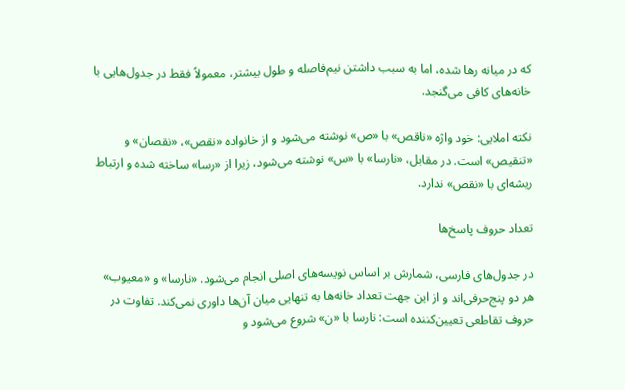که در میانه رها شده، اما به سبب داشتن نیم‌فاصله و طول بیشتر، معمولاً فقط در جدول‌هایی با خانه‌های کافی می‌گنجد.

نکته املایی: خود واژه «ناقص» با «ص» نوشته می‌شود و از خانواده «نقص»، «نقصان» و «تنقیص» است. در مقابل، «نارسا» با «س» نوشته می‌شود، زیرا از «رسا» ساخته شده و ارتباط ریشه‌ای با «نقص» ندارد.

تعداد حروف پاسخ‌ها

در جدول‌های فارسی، شمارش بر اساس نویسه‌های اصلی انجام می‌شود. «نارسا» و «معیوب» هر دو پنج‌حرفی‌اند و از این جهت تعداد خانه‌ها به تنهایی میان آن‌ها داوری نمی‌کند. تفاوت در حروف تقاطعی تعیین‌کننده است: نارسا با «ن» شروع می‌شود و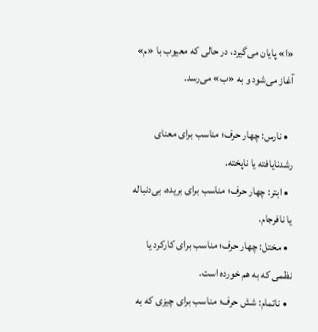«ا» پایان می‌گیرد، در حالی که معیوب با «م» آغاز می‌شود و به «ب» می‌رسد.

  • نارس: چهار حرف؛ مناسب برای معنای رشدنایافته یا ناپخته.
  • ابتر: چهار حرف؛ مناسب برای بریده، بی‌دنباله یا نافرجام.
  • مختل: چهار حرف؛ مناسب برای کارکرد یا نظمی که به هم خورده است.
  • ناتمام: شش حرف؛ مناسب برای چیزی که به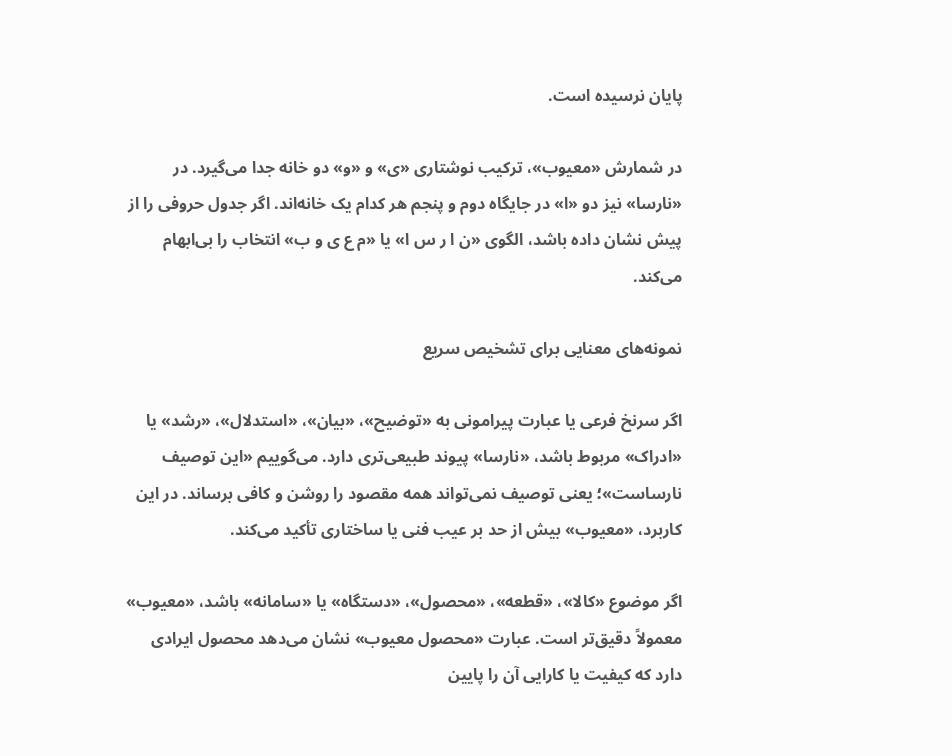پایان نرسیده است.

در شمارش «معیوب»، ترکیب نوشتاری «ی» و «و» دو خانه جدا می‌گیرد. در «نارسا» نیز دو «ا» در جایگاه دوم و پنجم هر کدام یک خانه‌اند. اگر جدول حروفی را از پیش نشان داده باشد، الگوی «ن ا ر س ا» یا «م ع ی و ب» انتخاب را بی‌ابهام می‌کند.

نمونه‌های معنایی برای تشخیص سریع

اگر سرنخ فرعی یا عبارت پیرامونی به «توضیح»، «بیان»، «استدلال»، «رشد» یا «ادراک» مربوط باشد، «نارسا» پیوند طبیعی‌تری دارد. می‌گوییم «این توصیف نارساست»؛ یعنی توصیف نمی‌تواند همه مقصود را روشن و کافی برساند. در این کاربرد، «معیوب» بیش از حد بر عیب فنی یا ساختاری تأکید می‌کند.

اگر موضوع «کالا»، «قطعه»، «محصول»، «دستگاه» یا «سامانه» باشد، «معیوب» معمولاً دقیق‌تر است. عبارت «محصول معیوب» نشان می‌دهد محصول ایرادی دارد که کیفیت یا کارایی آن را پایین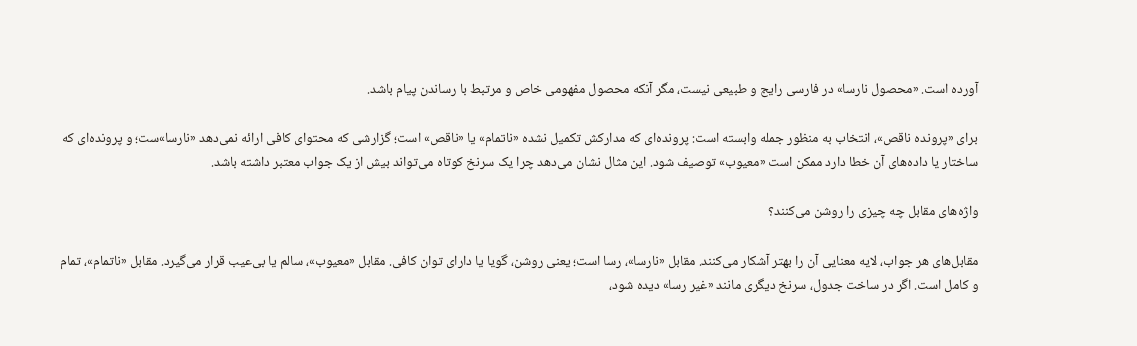آورده است. «محصول نارسا» در فارسی رایج و طبیعی نیست، مگر آنکه محصول مفهومی خاص و مرتبط با رساندن پیام باشد.

برای «پرونده ناقص»، انتخاب به منظور جمله وابسته است: پرونده‌ای که مدارکش تکمیل نشده «ناتمام» یا «ناقص» است؛ گزارشی که محتوای کافی ارائه نمی‌دهد «نارسا»ست؛ و پرونده‌ای که ساختار یا داده‌های آن خطا دارد ممکن است «معیوب» توصیف شود. این مثال نشان می‌دهد چرا یک سرنخ کوتاه می‌تواند بیش از یک جواب معتبر داشته باشد.

واژه‌های مقابل چه چیزی را روشن می‌کنند؟

مقابل‌های هر جواب، لایه معنایی آن را بهتر آشکار می‌کنند. مقابل «نارسا»، رسا است؛ یعنی روشن، گویا یا دارای توان کافی. مقابل «معیوب»، سالم یا بی‌عیب قرار می‌گیرد. مقابل «ناتمام»، تمام و کامل است. اگر در ساخت جدول، سرنخ دیگری مانند «غیر رسا» دیده شود،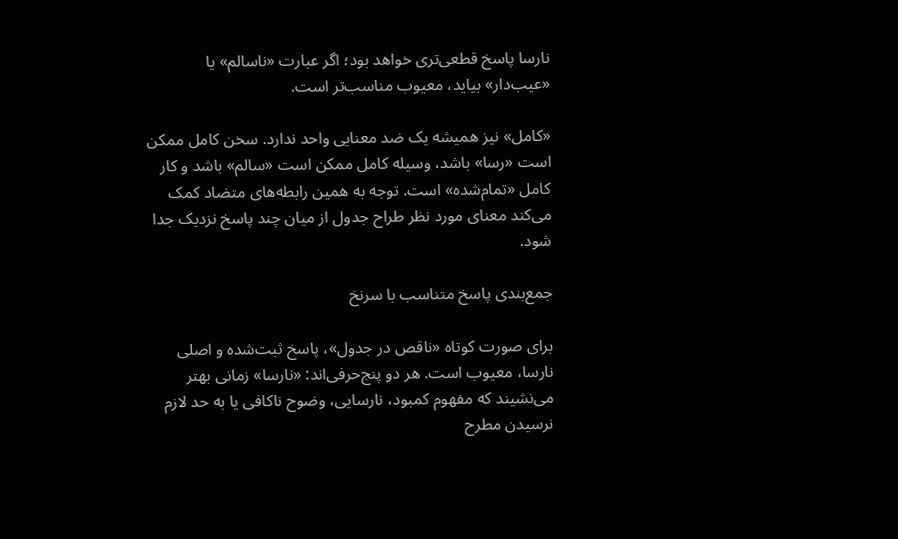نارسا پاسخ قطعی‌تری خواهد بود؛ اگر عبارت «ناسالم» یا «عیب‌دار» بیاید، معیوب مناسب‌تر است.

«کامل» نیز همیشه یک ضد معنایی واحد ندارد. سخن کامل ممکن است «رسا» باشد، وسیله کامل ممکن است «سالم» باشد و کار کامل «تمام‌شده» است. توجه به همین رابطه‌های متضاد کمک می‌کند معنای مورد نظر طراح جدول از میان چند پاسخ نزدیک جدا شود.

جمع‌بندی پاسخ متناسب با سرنخ

برای صورت کوتاه «ناقص در جدول»، پاسخ ثبت‌شده و اصلی نارسا، معیوب است. هر دو پنج‌حرفی‌اند: «نارسا» زمانی بهتر می‌نشیند که مفهوم کمبود، نارسایی، وضوح ناکافی یا به حد لازم نرسیدن مطرح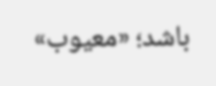باشد؛ «معیوب»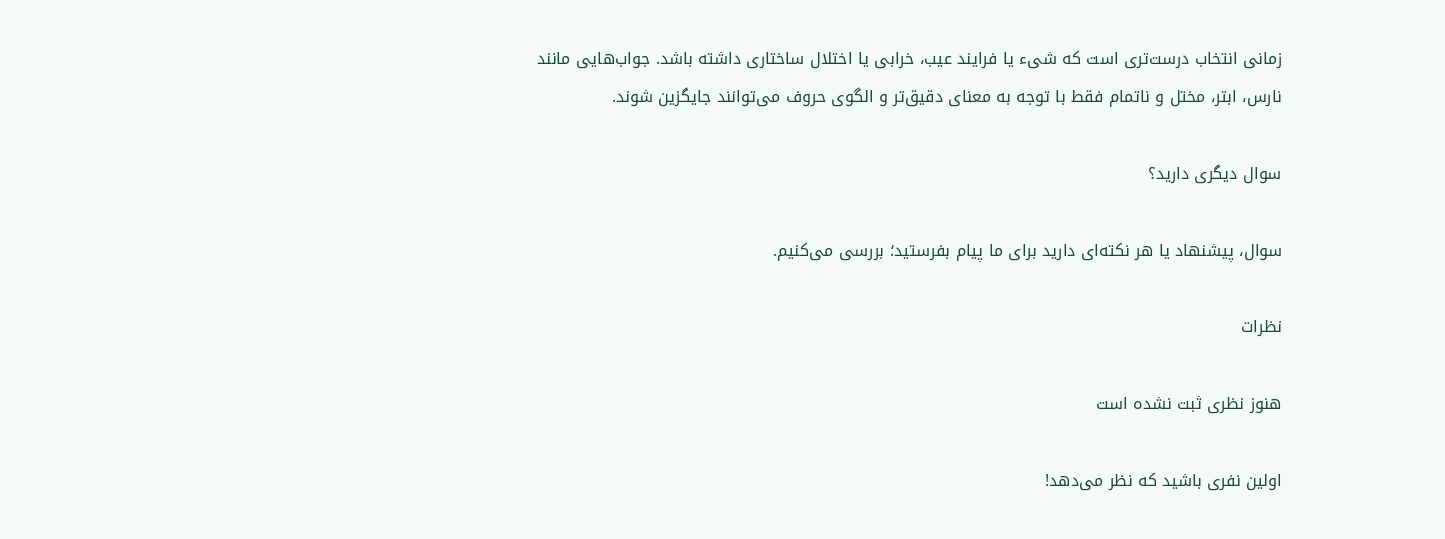زمانی انتخاب درست‌تری است که شیء یا فرایند عیب، خرابی یا اختلال ساختاری داشته باشد. جواب‌هایی مانند نارس، ابتر، مختل و ناتمام فقط با توجه به معنای دقیق‌تر و الگوی حروف می‌توانند جایگزین شوند.

سوال دیگری دارید؟

سوال، پیشنهاد یا هر نکته‌ای دارید برای ما پیام بفرستید؛ بررسی می‌کنیم.

نظرات

هنوز نظری ثبت نشده است

اولین نفری باشید که نظر می‌دهد!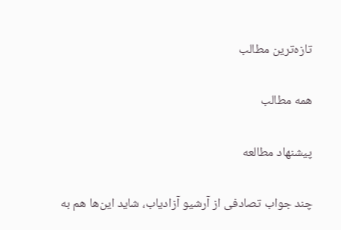تازه‌ترین مطالب

همه مطالب

پیشنهاد مطالعه

چند جواب تصادفی از آرشیو آزادیاب، شاید این‌ها هم به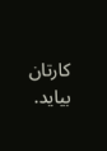کارتان بیاید.